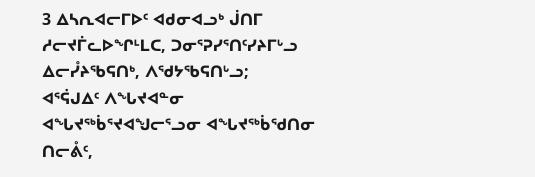3 ᐃᓴᕆᐊᓕᒥᐅᑦ ᐊᑯᓂᐊᓗᒃ ᒎᑎᒥ ᓱᓕᔪᒦᓚᐅᖏᒻᒪᑕ, ᑐᓂᕐᕈᓯᕐᑎᑦᓯᔨᒥᒡᓗ ᐃᓕᓮᔨᖃᕋᑎᒃ, ᐱᖁᔭᖃᕋᑎᒡᓗ;
ᐊᕐᕌᒍᐃᑦ ᐱᖓᔪᐊᓐᓂ ᐊᖓᔪᖅᑳᕐᔪᐊᖑᓕᕐᓗᓂ ᐊᖓᔪᖅᑳᖁᑎᓂ ᑎᓕᕔᑦ,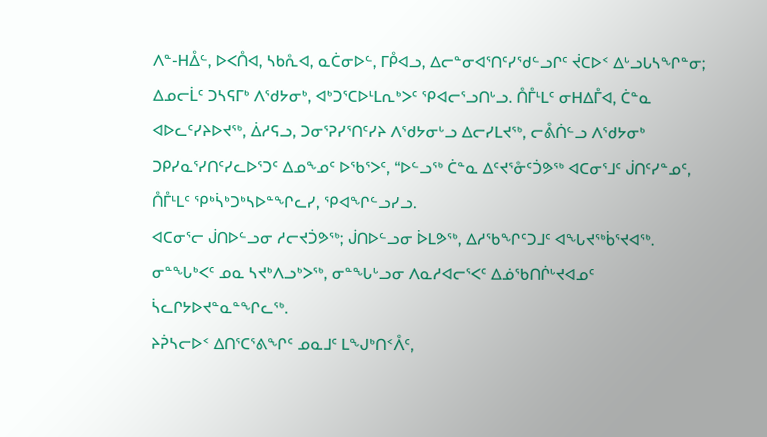ᐱᓐ-ᕼᐂᓪ, ᐅᐸᑍᐊ, ᓴᑲᕅᐊ, ᓇᑖᓂᐅᓪ, ᒥᑬᐊᓗ, ᐃᓕᓐᓂᐊᕐᑎᑦᓯᖁᓪᓗᒋᑦ ᔫᑕᐅᑉ ᐃᒡᓗᒐᓴᖏᓐᓂ;
ᐃᓄᓕᒫᑦ ᑐᓴᕋᒥᒃ ᐱᖁᔭᓂᒃ, ᐊᒃᑐᕐᑕᐅᒻᒪᕆᒃᐳᑦ ᕿᐊᓕᕐᓗᑎᒡᓗ. ᑍᒤᒻᒪᑦ ᓂᕼᐃᒤᐊ, ᑖᓐᓇ ᐊᐅᓚᑦᓯᔨᐅᔪᖅ, ᐄᓱᕋᓗ, ᑐᓂᕐᕈᓯᕐᑎᑦᓯᔨ ᐱᖁᔭᓂᒡᓗ ᐃᓕᓯᒪᔪᖅ, ᓕᕔᑏᓪᓗ ᐱᖁᔭᓂᒃ ᑐᑭᓯᓇᕐᓯᑎᑦᓯᓚᐅᕐᑐᑦ ᐃᓄᖕᓄᑦ ᐅᖃᕐᐳᑦ, “ᐅᓪᓗᖅ ᑖᓐᓇ ᐃᑦᔪᕐᓁᑦᑑᕗᖅ ᐊᑕᓂᕐᒧᑦ ᒎᑎᑦᓯᓐᓄᑦ, ᑍᒤᒻᒪᑦ ᕿᒃᓵᒃᑐᒃᓴᐅᓐᖏᓚᓯ, ᕿᐊᖏᓪᓗᓯᓗ.
ᐊᑕᓂᕐᓕ ᒎᑎᐅᓪᓗᓂ ᓱᓕᔪᑑᕗᖅ; ᒎᑎᐅᓪᓗᓂ ᐆᒪᕗᖅ, ᐃᓱᖃᖏᑦᑐᒧᑦ ᐊᖓᔪᖅᑳᕐᔪᐊᖅ. ᓂᓐᖓᒃᐸᑦ ᓄᓇ ᓴᔪᒃᐱᓗᒃᐳᖅ, ᓂᓐᖓᒡᓗᓂ ᐱᓇᓱᐊᓕᕐᐸᑦ ᐃᓅᖃᑎᒌᒡᔪᐊᓄᑦ ᓵᓚᒋᔭᐅᔪᓐᓇᓐᖏᓚᖅ.
ᔨᕉᓴᓕᐅᑉ ᐃᑎᕐᑕᕐᕕᖏᑦ ᓄᓇᒧᑦ ᒪᖑᒃᑎᑉᐰᑦ,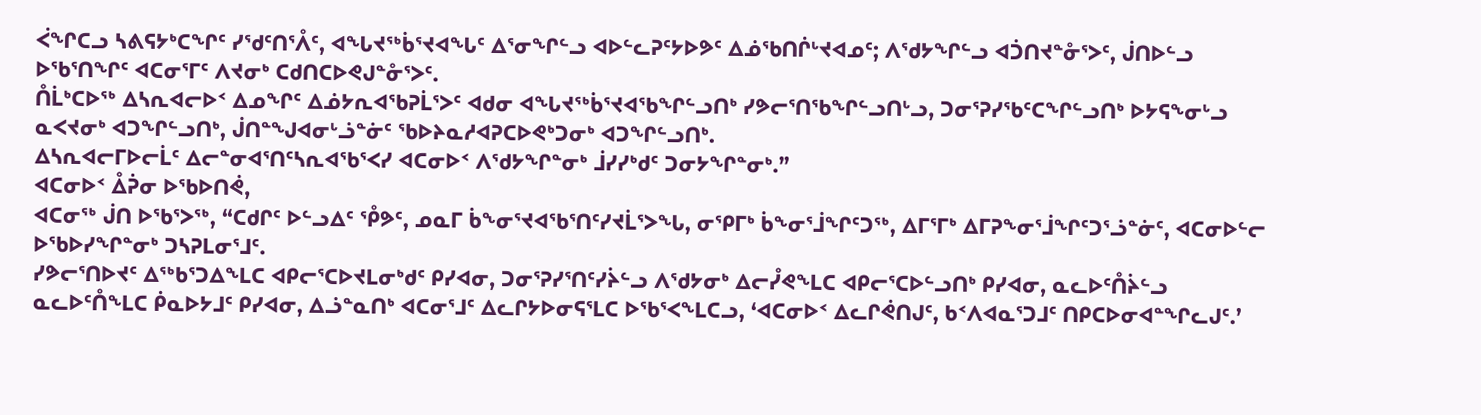ᐹᖏᑕᓗ ᓴᕕᕋᔭᒃᑕᖏᑦ ᓯᖁᑦᑎᕐᐰᑦ, ᐊᖓᔪᖅᑳᕐᔪᐊᖓᑦ ᐃᕐᓂᖏᓪᓗ ᐊᐅᓪᓚᕈᑦᔭᐅᕗᑦ ᐃᓅᖃᑎᒌᒡᔪᐊᓄᑦ; ᐱᖁᔭᖏᓪᓗ ᐊᑑᑎᔪᓐᓁᕐᐳᑦ, ᒎᑎᐅᓪᓗ ᐅᖃᕐᑎᖏᑦ ᐊᑕᓂᕐᒥᑦ ᐱᔪᓂᒃ ᑕᑯᑎᑕᐅᕙᒍᓐᓁᕐᐳᑦ.
ᑍᒫᒃᑕᐅᖅ ᐃᓴᕆᐊᓕᐅᑉ ᐃᓄᖏᑦ ᐃᓅᔭᕆᐊᖃᕈᒫᕐᐳᑦ ᐊᑯᓂ ᐊᖓᔪᖅᑳᕐᔪᐊᖃᖏᓪᓗᑎᒃ ᓯᕗᓕᕐᑎᖃᖏᓪᓗᑎᒡᓗ, ᑐᓂᕐᕈᓯᖃᑦᑕᖏᓪᓗᑎᒃ ᐅᔭᕋᖕᓂᒡᓗ ᓇᐸᔪᓂᒃ ᐊᑐᖏᓪᓗᑎᒃ, ᒎᑎᓐᖑᐊᓂᒡᓘᓐᓃᑦ ᖃᐅᔨᓇᓱᐊᕈᑕᐅᕙᒃᑐᓂᒃ ᐊᑐᖏᓪᓗᑎᒃ.
ᐃᓴᕆᐊᓕᒥᐅᓕᒫᑦ ᐃᓕᓐᓂᐊᕐᑎᑦᓴᕆᐊᖃᕐᐸᓯ ᐊᑕᓂᐅᑉ ᐱᖁᔭᖏᓐᓂᒃ ᒨᓯᓯᒃᑯᑦ ᑐᓂᔭᖏᓐᓂᒃ.”
ᐊᑕᓂᐅᑉ ᐂᕉᓂ ᐅᖃᐅᑎᕚ,
ᐊᑕᓂᖅ ᒎᑎ ᐅᖃᕐᐳᖅ, “ᑕᑯᒋᑦ ᐅᓪᓗᐃᑦ ᕾᕗᑦ, ᓄᓇᒥ ᑳᖕᓂᕐᔪᐊᖃᕐᑎᑦᓯᔪᒫᕐᐳᖓ, ᓂᕿᒥᒃ ᑳᖕᓂᕐᒨᖏᑦᑐᖅ, ᐃᒥᕐᒥᒃ ᐃᒥᕈᖕᓂᕐᒨᖏᑦᑐᕐᓘᓐᓃᑦ, ᐊᑕᓂᐅᓪᓕ ᐅᖃᐅᓯᖏᓐᓂᒃ ᑐᓴᕈᒪᓂᕐᒧᑦ.
ᓯᕗᓕᕐᑎᐅᔪᑦ ᐃᖅᑲᕐᑐᐃᖕᒪᑕ ᐊᑭᓕᕐᑕᐅᔪᒪᓂᒃᑯᑦ ᑭᓯᐊᓂ, ᑐᓂᕐᕈᓯᕐᑎᑦᓯᔩᓪᓗ ᐱᖁᔭᓂᒃ ᐃᓕᓮᕙᖕᒪᑕ ᐊᑭᓕᕐᑕᐅᓪᓗᑎᒃ ᑭᓯᐊᓂ, ᓇᓚᐅᑦᑍᔩᓪᓗ ᓇᓚᐅᑦᑍᖕᒪᑕ ᑮᓇᐅᔭᒧᑦ ᑭᓯᐊᓂ, ᐃᓘᓐᓇᑎᒃ ᐊᑕᓂᕐᒧᑦ ᐃᓚᒋᔭᐅᓂᕋᕐᒪᑕ ᐅᖃᕐᐸᖕᒪᑕᓗ, ‘ᐊᑕᓂᐅᑉ ᐃᓚᒋᕚᑎᒍᑦ, ᑲᑉᐱᐊᓇᕐᑐᒧᑦ ᑎᑭᑕᐅᓂᐊᓐᖏᓚᒍᑦ.’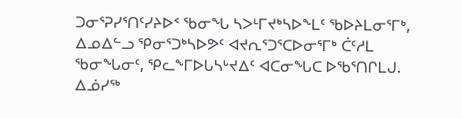ᑐᓂᕐᕈᓯᕐᑎᑦᓯᔨᐅᑉ ᖃᓂᖓ ᓴᐳᒻᒥᔪᒃᓴᐅᖕᒪᑦ ᖃᐅᔨᒪᓂᕐᒥᒃ, ᐃᓄᐃᓪᓗ ᕿᓂᕐᑐᒃᓴᐅᕗᑦ ᐊᔪᕆᕐᑐᕐᑕᐅᓂᕐᒥᒃ ᑖᑦᓱᒪ ᖃᓂᖓᓂᑦ, ᕿᓚᖕᒥᐅᒐᓴᒡᔪᐃᑦ ᐊᑕᓂᖓᑕ ᐅᖃᕐᑎᒋᒪᒍ.
ᐃᓅᓯᖅ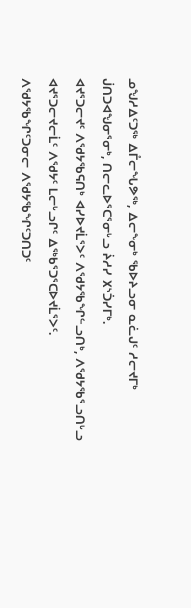ᓄᖑᓱᐃᑦᑐᖅ ᐃᒤᓕᖓᕗᖅ, ᐃᓕᖕᓂᒃ ᖃᐅᔨᓗᓂ ᓇᓛᒍᑦ ᓱᓕᔪᒥᒃ ᒎᑎᑐᐊᖑᓂᕐᓂᒃ, ᑎᓕᓚᐅᕐᑕᕐᓂᒡᓗ ᔩᓱᓯ ᙭ᔅᑑᓯᒥᒃ.
ᐊᔪᕐᑐᓕᔪᑦ ᐱᖁᔭᖃᕋᑎᒃ ᐊᓯᐅᔪᒫᕐᐳᑦ ᐱᖁᔭᖃᖏᓪᓗᑎᒃ, ᐱᖁᔭᖃᕐᓗᑎᒡᓗ ᐊᔪᕐᑐᓕᔪᓕᒫᑦ ᐱᖁᔭᑦ ᒪᓕᒡᓗᒋᑦ ᐃᖅᑲᕐᑐᕐᑕᐅᔪᒫᕐᐳᑦ.
ᐱᖁᔭᖃᖏᑦᑐᓂᓕ ᐱᖁᔭᖃᖏᑦᑐᑎᑐᑦ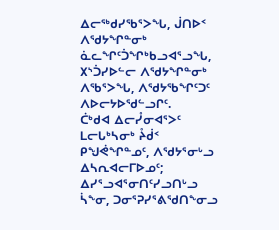ᐃᓕᖅᑯᓯᖃᕐᐳᖓ, ᒎᑎᐅᑉ ᐱᖁᔭᖏᓐᓂᒃ ᓈᓚᖏᑦᑑᖏᒃᑲᓗᐊᕐᓗᖓ, ᙭ᔅᑑᓯᐅᓪᓕ ᐱᖁᔭᖏᓐᓂᒃ ᐱᖃᕐᐳᖓ, ᐱᖁᔭᖃᖏᑦᑐᑦ ᐱᐅᓕᔭᐅᖁᓪᓗᒋᑦ.
ᑖᒃᑯᐊ ᐃᓕᓮᓂᐊᕐᐳᑦ ᒪᓕᒐᒃᓴᓂᒃ ᔧᑰᑉ ᑭᖑᕚᖏᓐᓄᑦ, ᐱᖁᔭᕐᓂᒡᓗ ᐃᓴᕆᐊᓕᒥᐅᓄᑦ; ᐃᓯᕐᓗᐊᕐᓂᑎᑦᓯᓗᑎᒡᓗ ᓵᖕᓂ, ᑐᓂᕐᕈᓯᕐᕕᖁᑎᖕᓂᓗ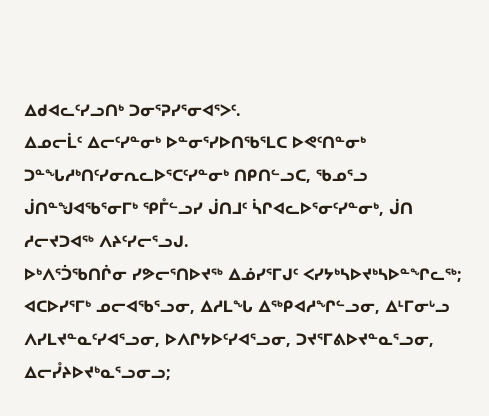ᐃᑯᐊᓚᑦᓯᓗᑎᒃ ᑐᓂᕐᕈᓯᕐᓂᐊᕐᐳᑦ.
ᐃᓄᓕᒫᑦ ᐃᓕᑦᓯᓐᓂᒃ ᐅᓐᓂᕐᓯᐅᑎᖃᕐᒪᑕ ᐅᕙᑦᑎᓐᓂᒃ ᑐᓐᖓᓱᒃᑎᑦᓯᓂᕆᓚᐅᕐᑕᑦᓯᓐᓂᒃ ᑎᑭᑎᓪᓗᑕ, ᖃᓄᕐᓗ ᒎᑎᓐᖑᐊᖃᕐᓂᒥᒃ ᕿᒤᓪᓗᓯ ᒎᑎᒧᑦ ᓵᒋᐊᓚᐅᕐᓂᑦᓯᓐᓂᒃ, ᒎᑎ ᓱᓕᔪᑐᐊᖅ ᐱᔨᑦᓯᓕᕐᓗᒍ.
ᐅᒃᐱᕐᑑᖃᑎᒌᓂ ᓯᕗᓕᕐᑎᐅᔪᖅ ᐃᓅᓯᕐᒥᒍᑦ ᐸᓯᔭᒃᓴᐅᔪᒃᓴᐅᓐᖏᓚᖅ; ᐊᑕᐅᓯᕐᒥᒃ ᓄᓕᐊᖃᕐᓗᓂ, ᐃᓱᒪᖓ ᐃᖅᑭᐊᓱᖏᓪᓗᓂ, ᐃᒻᒥᓂᒡᓗ ᐱᓯᒪᔪᓐᓇᑦᓯᐊᕐᓗᓂ, ᐅᐱᒋᔭᐅᑦᓯᐊᕐᓗᓂ, ᑐᔪᕐᒥᕕᐅᔪᓐᓇᕐᓗᓂ, ᐃᓕᓮᔨᐅᔪᒃᓇᕐᓗᓂᓗ;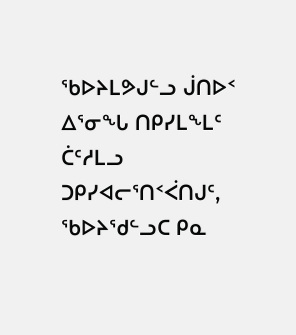ᖃᐅᔨᒪᕗᒍᓪᓗ ᒎᑎᐅᑉ ᐃᕐᓂᖓ ᑎᑭᓯᒪᖕᒪᑦ ᑖᑦᓱᒪᓗ ᑐᑭᓯᐊᓕᕐᑎᑉᐹᑎᒍᑦ, ᖃᐅᔨᖁᓪᓗᑕ ᑭᓇ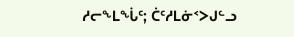ᓱᓕᖕᒪᖔᑦ; ᑖᑦᓱᒪᓃᑉᐳᒍᓪᓗ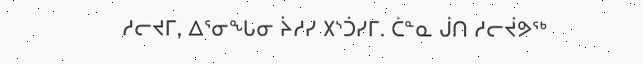ᓱᓕᔪᒥ, ᐃᕐᓂᖓᓂ ᔩᓱᓯ ᙭ᔅᑑᓯᒥ. ᑖᓐᓇ ᒎᑎ ᓱᓕᔫᕗᖅ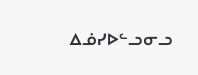ᐃᓅᓯᐅᓪᓗᓂᓗ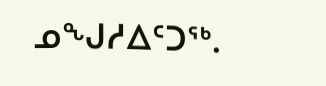ᓄᖑᓱᐃᑦᑐᖅ.